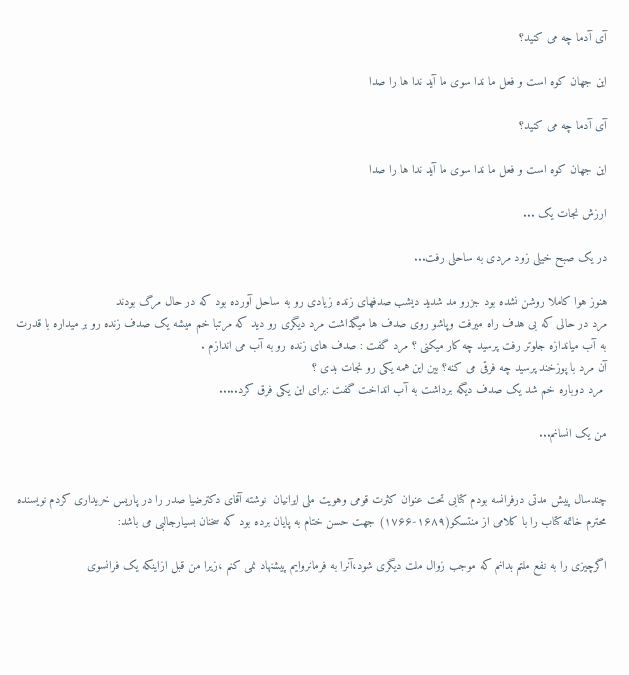آی آدما چه می کنید؟

این جهان کوه است و فعل ما ندا سوی ما آید ندا ها را صدا

آی آدما چه می کنید؟

این جهان کوه است و فعل ما ندا سوی ما آید ندا ها را صدا

ارزش نجات یک ...

در یک صبح خیلی زود مردی به ساحلی رفت...

هنوز هوا کاملا روشن نشده بود جزرو مد شدید دیشب صدفهای زنده زیادی رو به ساحل آورده بود که در حال مرگ بودند
مرد در حالی که بی هدف راه میرفت وپاشو روی صدف ها میگذاشت مرد دیگری رو دید که مرتبا خم میشه یک صدف زنده رو بر میداره با قدرت به آب میاندازه جلوتر رفت پرسید چه کار میکنی ؟ مرد گفت : صدف های زنده رو به آب می اندازم .
آن مرد با پوزخند پرسید چه فرقی می کنه؟ بین این همه یکی رو نجات بدی ؟
 مرد دوباره خم شد یک صدف دیگه برداشت به آب انداخت گفت :برای این یکی فرق کرد.....

من یک انسانم...


چندسال پیش مدتی درفرانسه بودم کتابی تحت عنوان کثرت قومی وهویت ملی ایرانیان  نوشته آقای دکترضیا صدر را در پاریس خریداری کردم نویسنده محترم خاتمه کتاب را با کلامی از منتسکو(١۶٨٩-١٧۶۶) جهت حسن ختام به پایان برده بود که سخنان بسیارجالبی می باشد:

اگرچیزی را به نفع ملتم بدانم که موجب زوال ملت دیگری شود،آنرا به فرمانروایم پیشنهاد نمی کنم ،زیرا من قبل ازاینکه یک فرانسوی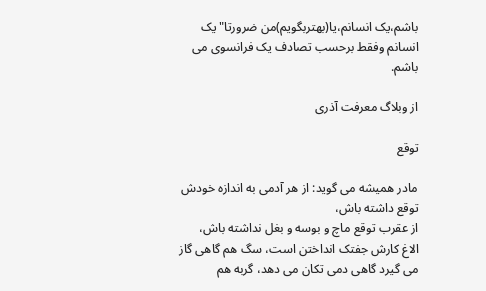باشم،یک انسانم،یا(بهتربگویم)من ضرورتا"یک انسانم وفقط برحسب تصادف یک فرانسوی می باشم.

از وبلاگ معرفت آذری

توقع

مادر همیشه می گوید: از هر آدمی به اندازه خودش توقع داشته باش،
از عقرب توقع ماچ و بوسه و بغل نداشته باش،
الاغ کارش جفتک انداختن است، سگ هم گاهی گاز می گیرد گاهی دمی تکان می دهد، گربه هم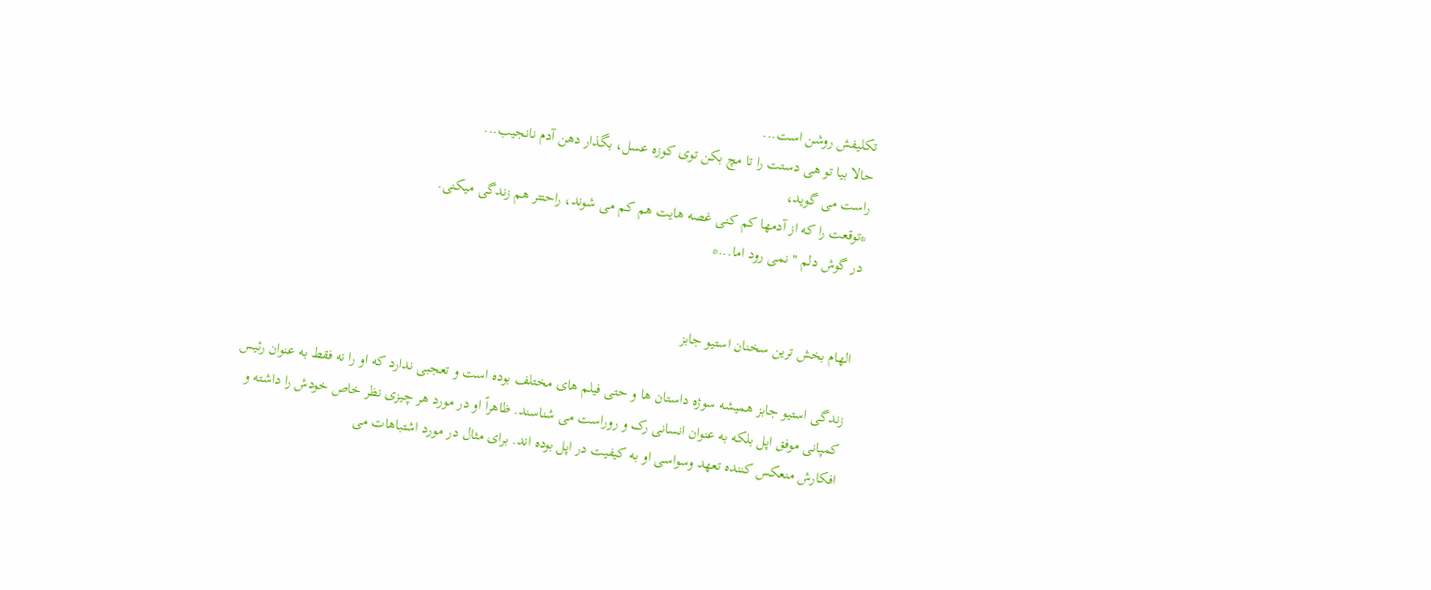تکلیفش روشن است...
حالا بیا تو هی دستت را تا مچ بکن توی کوزه عسل، بگذار دهن آدم نانجیب...
راست می گوید،
*توقعت را که از آدمها کم کنی غصه هایت هم کم می شوند، راحتتر هم زندگی میکنی.
در گوش دلم " نمی رود اما...*


الهام بخش ترین سخنان استیو جابز

زندگی استیو جابز همیشه سوژه داستان ها و حتی فیلم های مختلف بوده است و تعجبی ندارد که او را نه فقط به عنوان رئیس کمپانی موفق اپل بلکه به عنوان انسانی رک و روراست می شناسند. ظاهراً او در مورد هر چیزی نظر خاص خودش را داشته و افکارش منعکس کننده تعهد وسواسی او به کیفیت در اپل بوده اند. برای مثال در مورد اشتباهات می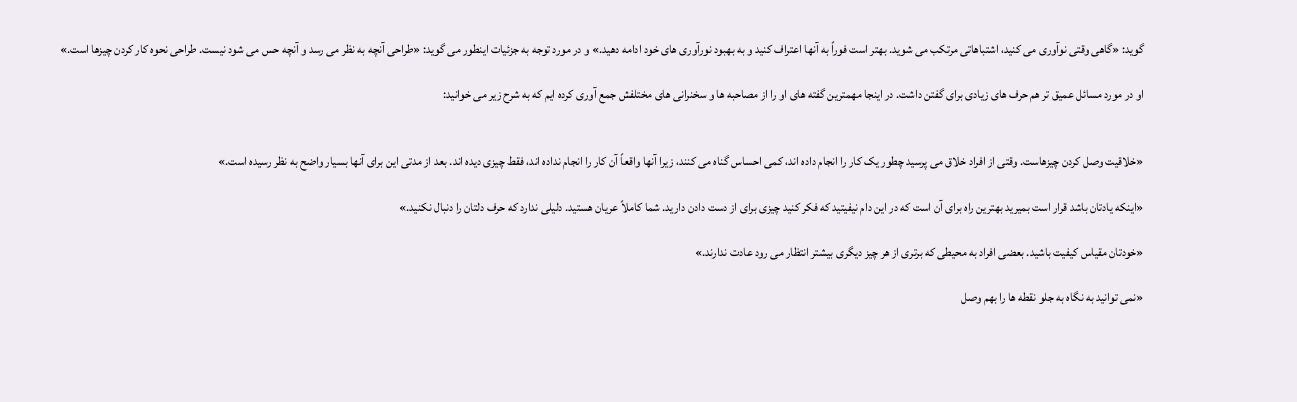گوید: «گاهی وقتی نوآوری می کنید، اشتباهاتی مرتکب می شوید. بهتر است فوراً به آنها اعتراف کنید و به بهبود نورآوری های خود ادامه دهید.» و در مورد توجه به جزئیات اینطور می گوید: «طراحی آنچه به نظر می رسد و آنچه حس می شود نیست. طراحی نحوه کار کردن چیزها است.»

او در مورد مسائل عمیق تر هم حرف های زیادی برای گفتن داشت. در اینجا مهمترین گفته های او را از مصاحبه ها و سخنرانی های مختلفش جمع آوری کرده ایم که به شرح زیر می خوانید:


«خلاقیت وصل کردن چیزهاست. وقتی از افراد خلاق می پرسید چطور یک کار را انجام داده اند، کمی احساس گناه می کنند، زیرا آنها واقعاً آن کار را انجام نداده اند، فقط چیزی دیده اند. بعد از مدتی این برای آنها بسیار واضح به نظر رسیده است.»

«اینکه یادتان باشد قرار است بمیرید بهترین راه برای آن است که در این دام نیفیتید که فکر کنید چیزی برای از دست دادن دارید. شما کاملاً عریان هستید. دلیلی ندارد که حرف دلتان را دنبال نکنید.»

«خودتان مقیاس کیفیت باشید. بعضی افراد به محیطی که برتری از هر چیز دیگری بیشتر انتظار می رود عادت ندارند.»

«نمی توانید به نگاه به جلو نقطه ها را بهم وصل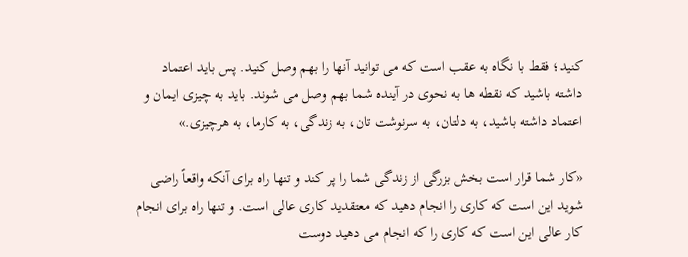کنید؛ فقط با نگاه به عقب است که می توانید آنها را بهم وصل کنید. پس باید اعتماد داشته باشید که نقطه ها به نحوی در آینده شما بهم وصل می شوند. باید به چیزی ایمان و اعتماد داشته باشید، به دلتان، به سرنوشت تان، به زندگی، به کارما، به هرچیزی.»

«کار شما قرار است بخش بزرگی از زندگی شما را پر کند و تنها راه برای آنکه واقعاً راضی شوید این است که کاری را انجام دهید که معتقدید کاری عالی است. و تنها راه برای انجام کار عالی این است که کاری را که انجام می دهید دوست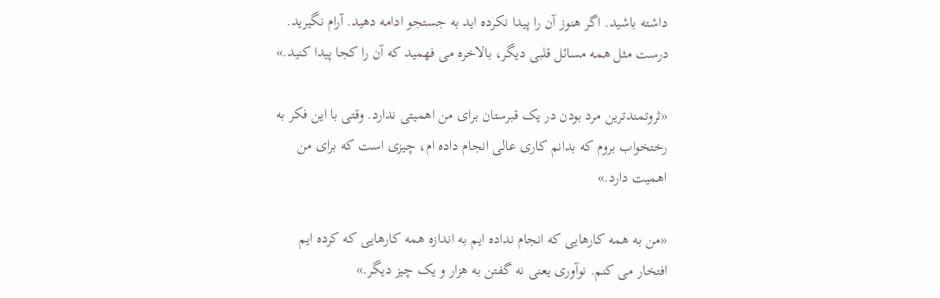داشته باشید. اگر هنوز آن را پیدا نکرده اید به جستجو ادامه دهید. آرام نگیرید. درست مثل همه مسائل قلبی دیگر، بالاخره می فهمید که آن را کجا پیدا کنید.»

«ثروتمندترین مرد بودن در یک قبرستان برای من اهمیتی ندارد. وقتی با این فکر به رختخواب بروم که بدانم کاری عالی انجام داده ام، چیزی است که برای من اهمیت دارد.»

«من به همه کارهایی که انجام نداده ایم به اندازه همه کارهایی که کرده ایم افتخار می کنم. نوآوری یعنی نه گفتن به هزار و یک چیز دیگر.»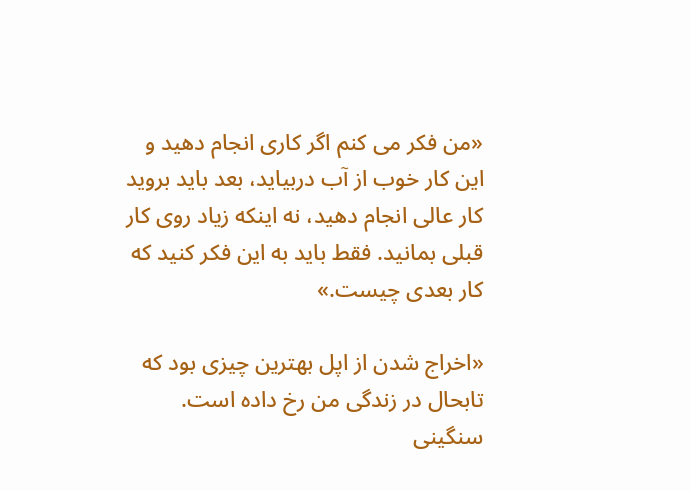«من فکر می کنم اگر کاری انجام دهید و این کار خوب از آب دربیاید، بعد باید بروید کار عالی انجام دهید، نه اینکه زیاد روی کار قبلی بمانید. فقط باید به این فکر کنید که کار بعدی چیست.»

«اخراج شدن از اپل بهترین چیزی بود که تابحال در زندگی من رخ داده است. سنگینی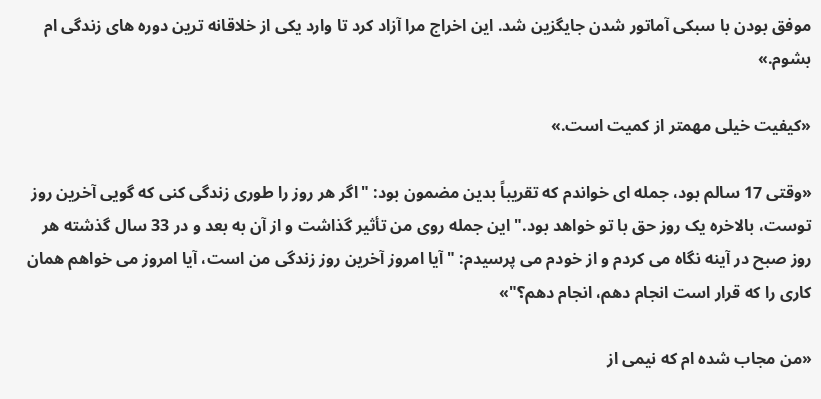موفق بودن با سبکی آماتور شدن جایگزین شد. این اخراج مرا آزاد کرد تا وارد یکی از خلاقانه ترین دوره های زندگی ام بشوم.»

«کیفیت خیلی مهمتر از کمیت است.»

«وقتی 17 سالم بود، جمله ای خواندم که تقریباً بدین مضمون بود: "اگر هر روز را طوری زندگی کنی که گویی آخرین روز توست، بالاخره یک روز حق با تو خواهد بود." این جمله روی من تأثیر گذاشت و از آن به بعد و در 33 سال گذشته هر روز صبح در آینه نگاه می کردم و از خودم می پرسیدم: "آیا امروز آخرین روز زندگی من است، آیا امروز می خواهم همان کاری را که قرار است انجام دهم، انجام دهم؟"»

«من مجاب شده ام که نیمی از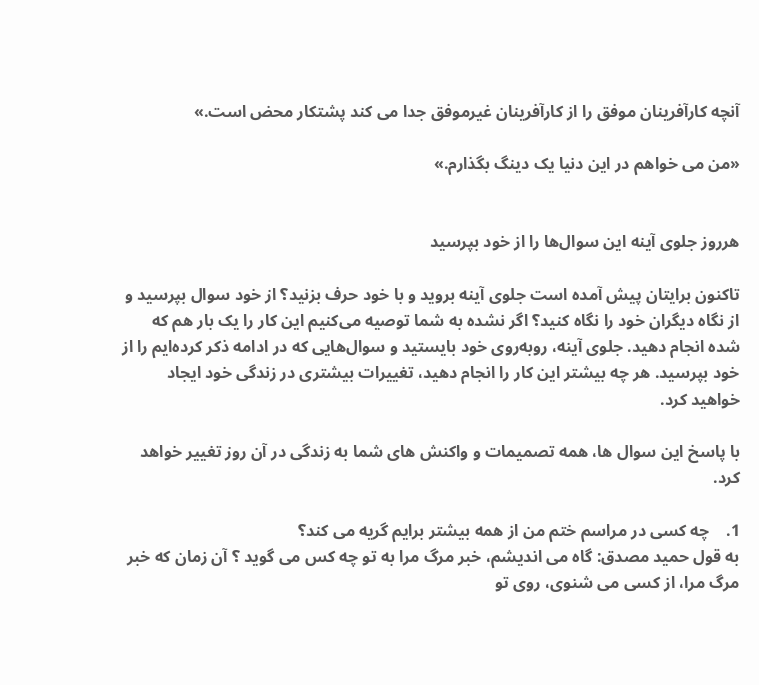آنچه کارآفرینان موفق را از کارآفرینان غیرموفق جدا می کند پشتکار محض است.»

«من می خواهم در این دنیا یک دینگ بگذارم.»


هرروز جلوی آینه این سوال‌ها را از خود بپرسید

تاکنون برایتان پیش آمده است جلوی آینه بروید و با خود حرف بزنید؟ از خود سوال بپرسید و از نگاه دیگران خود را نگاه کنید؟ اگر نشده به شما توصیه می‌کنیم این کار را یک بار هم که شده انجام دهید. جلوی آینه، روبه‌روی خود بایستید و سوال‌هایی که در ادامه ذکر کرده‌ایم را از خود بپرسید. هر چه بیشتر این کار را انجام دهید، تغییرات بیشتری در زندگی خود ایجاد خواهید کرد.

با پاسخ این سوال ها، همه تصمیمات و واکنش های شما به زندگی در آن روز تغییر خواهد کرد.

1.    چه کسی در مراسم ختم من از همه بیشتر برایم گریه می کند؟
به قول حمید مصدق: گاه می اندیشم، خبر مرگ مرا به تو چه کس می گوید ؟ آن زمان که خبر مرگ مرا، از کسی می شنوی، روی تو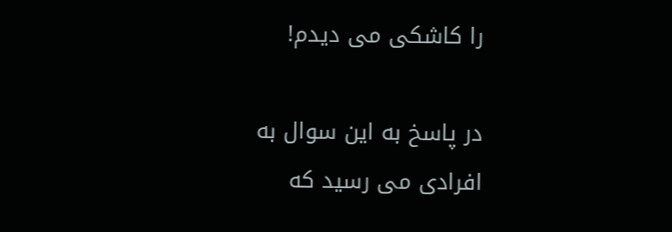را کاشکی می دیدم!

در پاسخ به این سوال به افرادی می رسید که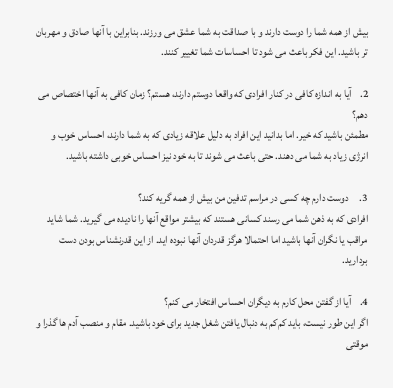بیش از همه شما را دوست دارند و با صداقت به شما عشق می ورزند. بنابراین با آنها صادق و مهربان تر باشید. این فکر باعث می شود تا احساسات شما تغییر کنند.

2.    آیا به اندازه کافی در کنار افرادی که واقعا دوستم دارند، هستم؟ زمان کافی به آنها اختصاص می دهم؟
مطمئن باشید که خیر. اما بدانید این افراد به دلیل علاقه زیادی که به شما دارند، احساس خوب و انرژی زیاد به شما می دهند. حتی باعث می شوند تا به خود نیز احساس خوبی داشته باشید.

3.     دوست دارم چه کسی در مراسم تدفین من بیش از همه گریه کند؟
افرادی که به ذهن شما می رسند کسانی هستند که بیشتر مواقع آنها را نادیده می گیرید. شما شاید مراقب یا نگران آنها باشید اما احتمالا هرگز قدردان آنها نبوده اید. از این قدرنشناس بودن دست بردارید.

4.    آیا از گفتن محل کارم به دیگران احساس افتخار می کنم؟
اگر این طور نیست، باید کم‌کم به دنبال یافتن شغل جدید برای خود باشید. مقام و منصب آدم ها گذرا و موقتی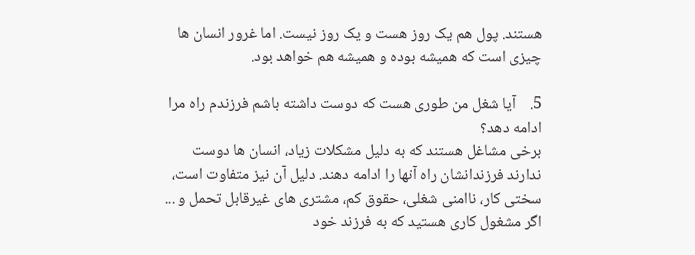هستند. پول هم یک روز هست و یک روز نیست. اما غرور انسان ها چیزی است که همیشه بوده و همیشه هم خواهد بود.

5.    آیا شغل من طوری هست که دوست داشته باشم فرزندم راه مرا ادامه دهد؟
برخی مشاغل هستند که به دلیل مشکلات زیاد، انسان ها دوست ندارند فرزندانشان راه آنها را ادامه دهند. دلیل آن نیز متفاوت است، سختی کار، ناامنی شغلی، حقوق کم، مشتری های غیرقابل تحمل و ... اگر مشغول کاری هستید که به فرزند خود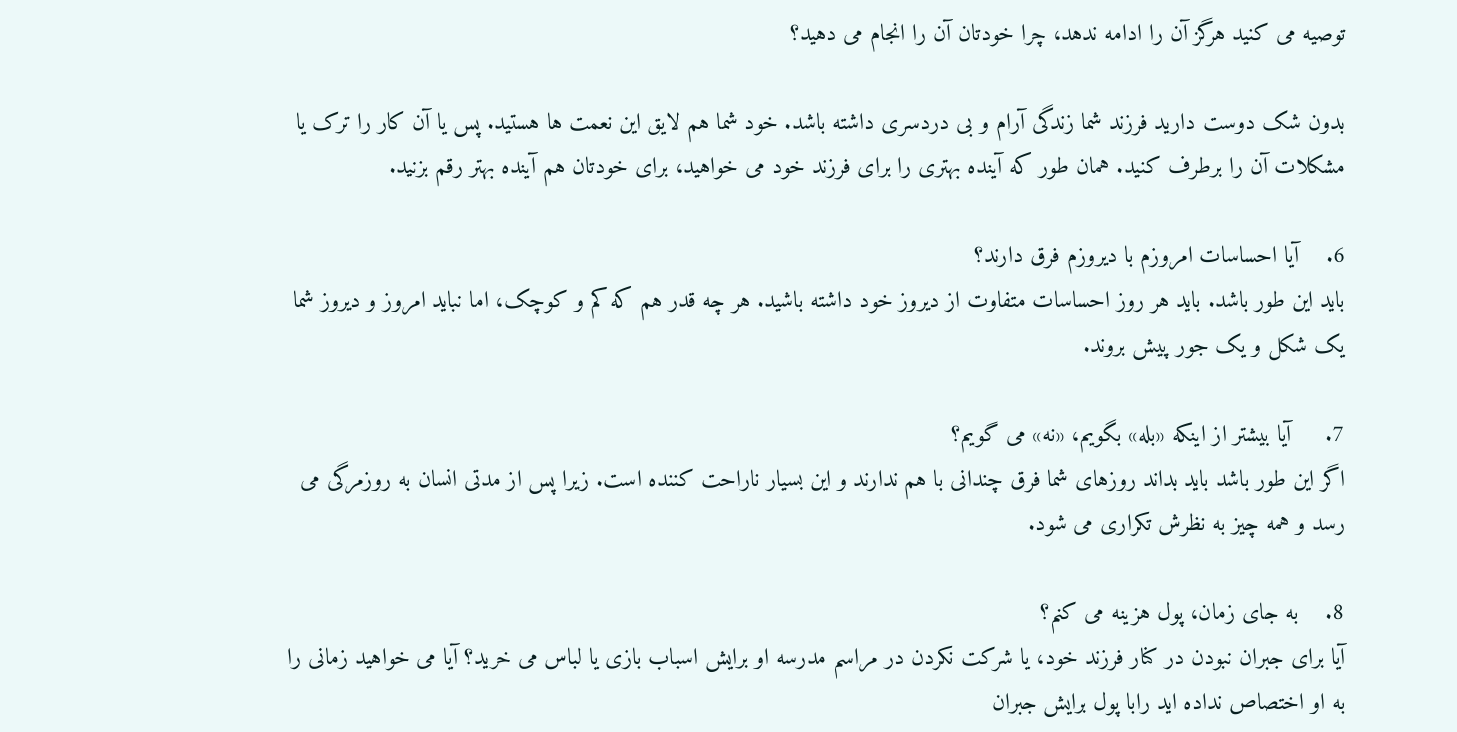توصیه می کنید هرگز آن را ادامه ندهد، چرا خودتان آن را انجام می دهید؟

بدون شک دوست دارید فرزند شما زندگی آرام و بی دردسری داشته باشد. خود شما هم لایق این نعمت ها هستید. پس یا آن کار را ترک یا مشکلات آن را برطرف کنید. همان طور که آینده بهتری را برای فرزند خود می خواهید، برای خودتان هم آینده بهتر رقم بزنید.

6.    آیا احساسات امروزم با دیروزم فرق دارند؟
باید این طور باشد. باید هر روز احساسات متفاوت از دیروز خود داشته باشید. هر چه قدر هم که کم و کوچک، اما نباید امروز و دیروز شما یک شکل و یک جور پیش بروند.

7.     آیا بیشتر از اینکه «بله» بگویم، «نه» می گویم؟
اگر این طور باشد باید بداند روزهای شما فرق چندانی با هم ندارند و این بسیار ناراحت کننده است. زیرا پس از مدتی انسان به روزمرگی می رسد و همه چیز به نظرش تکراری می شود.

8.    به جای زمان، پول هزینه می کنم؟
آیا برای جبران نبودن در کنار فرزند خود، یا شرکت نکردن در مراسم مدرسه او برایش اسباب بازی یا لباس می خرید؟ آیا می خواهید زمانی را به او اختصاص نداده اید رابا پول برایش جبران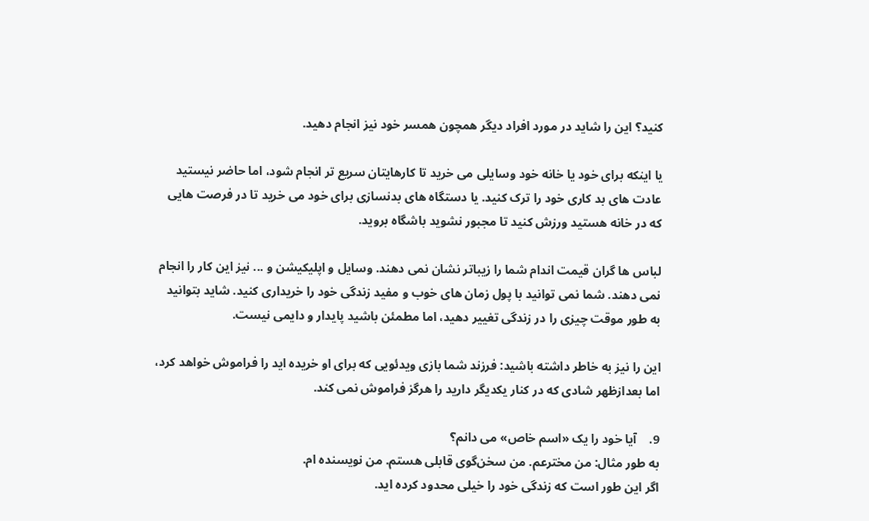کنید؟ این را شاید در مورد افراد دیگر همچون همسر خود نیز انجام دهید.

یا اینکه برای خود یا خانه خود وسایلی می خرید تا کارهایتان سریع تر انجام شود، اما حاضر نیستید عادت های بد کاری خود را ترک کنید. یا دستگاه های بدنسازی برای خود می خرید تا در فرصت هایی که در خانه هستید ورزش کنید تا مجبور نشوید باشگاه بروید.

لباس ها گران قیمت اندام شما را زیباتر نشان نمی دهند. وسایل و اپلیکیشن و ... نیز این کار را انجام نمی دهند. شما نمی توانید با پول زمان های خوب و مفید زندگی خود را خریداری کنید. شاید بتوانید به طور موقت چیزی را در زندگی تغییر دهید، اما مطمئن باشید پایدار و دایمی نیست.

این را نیز به خاطر داشته باشید: فرزند شما بازی ویدئویی که برای او خریده اید را فراموش خواهد کرد، اما بعدازظهر شادی که در کنار یکدیگر دارید را هرگز فراموش نمی کند.

9.    آیا خود را یک «اسم خاص» می دانم؟
به طور مثال: من مخترعم. من سخن‌گوی قابلی هستم. من نویسنده ام.
اگر این طور است که زندگی خود را خیلی محدود کرده اید.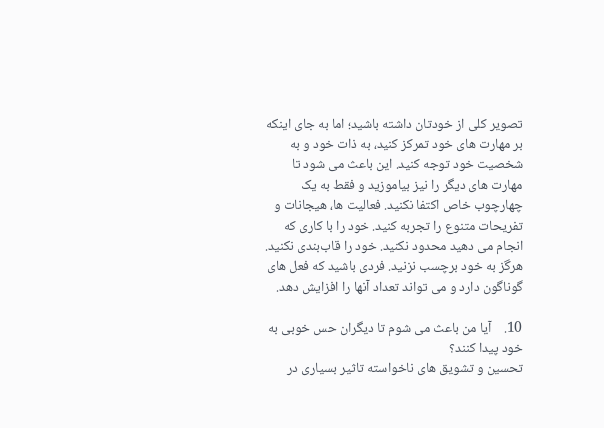تصویر کلی از خودتان داشته باشید؛ اما به جای اینکه بر مهارت های خود تمرکز کنید، به ذات خود و به شخصیت خود توجه کنید. این باعث می شود تا مهارت های دیگر را نیز بیاموزید و فقط به یک چهارچوب خاص اکتفا نکنید. فعالیت ها، هیجانات و تفریحات متنوع را تجربه کنید. خود را با کاری که انجام می دهید محدود نکنید. خود را قاب‌بندی نکنید. هرگز به خود برچسب نزنید. فردی باشید که فعل های گوناگون دارد و می تواند تعداد آنها را افزایش دهد.

10.    آیا من باعث می شوم تا دیگران حس خوبی به خود پیدا کنند؟
تحسین و تشویق های ناخواسته تاثیر بسیاری در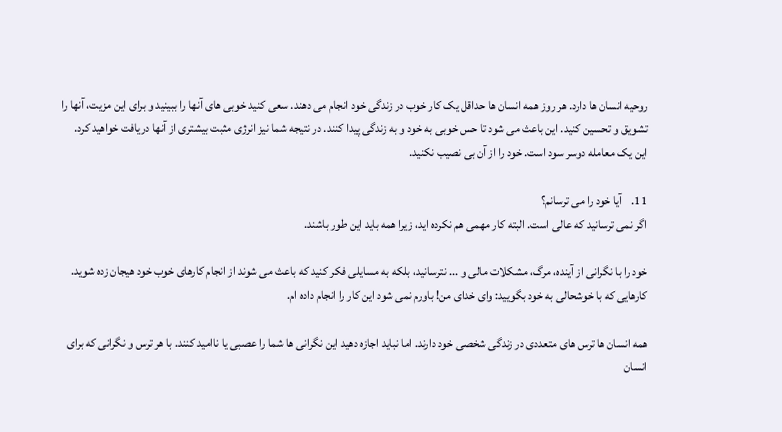روحیه انسان ها دارد. هر روز همه انسان ها حداقل یک کار خوب در زندگی خود انجام می دهند. سعی کنید خوبی های آنها را ببینید و برای این مزیت، آنها را تشویق و تحسین کنید. این باعث می شود تا حس خوبی به خود و به زندگی پیدا کنند. در نتیجه شما نیز انرژی مثبت بیشتری از آنها دریافت خواهید کرد. این یک معامله دوسر سود است. خود را از آن بی نصیب نکنید.

11.    آیا خود را می ترسانم؟
اگر نمی ترسانید که عالی است. البته کار مهمی هم نکرده اید، زیرا همه باید این طور باشند.

خود را با نگرانی از آینده، مرگ، مشکلات مالی و ... نترسانید، بلکه به مسایلی فکر کنید که باعث می شوند از انجام کارهای خوب خود هیجان زده شوید. کارهایی که با خوشحالی به خود بگویید: وای خدای من! باورم نمی شود این کار را انجام داده ام.

همه انسان ها ترس های متعددی در زندگی شخصی خود دارند. اما نباید اجازه دهید این نگرانی ها شما را عصبی یا ناامید کنند. با هر ترس و نگرانی که برای انسان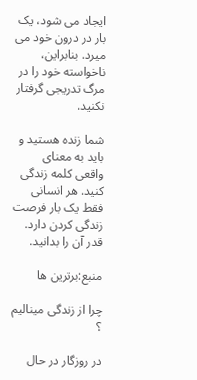ایجاد می شود، یک بار در درون خود می میرد. بنابراین، ناخواسته خود را در مرگ تدریجی گرفتار نکنید.

شما زنده هستید و باید به معنای واقعی کلمه زندگی کنید. هر انسانی فقط یک بار فرصت زندگی کردن دارد. قدر آن را بدانید.

منبع:برترین ها

چرا از زندگی مینالیم ؟

در روزگار در حال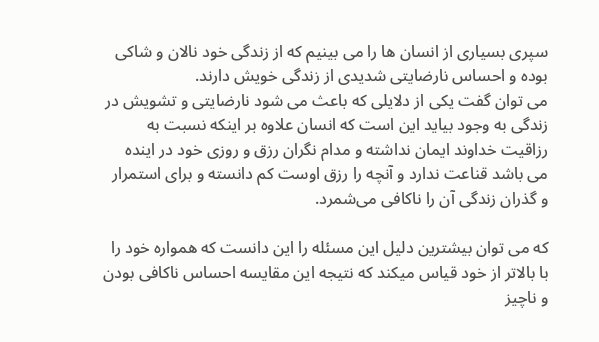سپری بسیاری از انسان ها را می بینیم که از زندگی خود نالان و شاکی بوده و احساس نارضایتی شدیدی از زندگی خویش دارند.
می توان گفت یکی از دلایلی که باعث می شود نارضایتی و تشویش در زندگی به وجود بیاید این است که انسان علاوه بر اینکه نسبت به رزاقیت خداوند ایمان نداشته و مدام نگران رزق و روزی خود در اینده می باشد قناعت ندارد و آنچه را رزق اوست کم دانسته و برای استمرار و گذران زندگی آن را ناکافی می‌شمرد.

که می توان بیشترین دلیل این مسئله را این دانست که همواره خود را با بالاتر از خود قیاس میکند که نتیجه این مقایسه احساس ناکافی بودن و ناچیز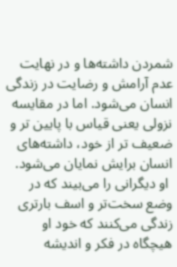شمردن داشته‌ها و در نهایت عدم آرامش و رضایت در زندگی انسان می‌شود. اما در مقایسه نزولی یعنی قیاس با پایین تر و ضعیف تر از خود، داشته‌های انسان برایش نمایان می‌شود.
 او دیگرانی را می‌بیند که در وضع سخت‌تر و اسف بارتری زندگی می‌کنند که خود او هیچگاه در فکر و اندیشه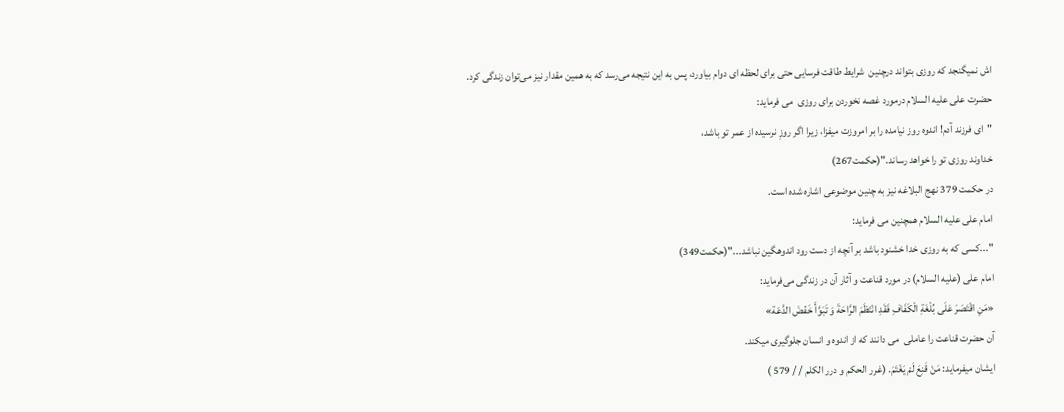اش نمیگنجد که روزی بتواند درچنین  شرایط طاقت فرسایی حتی برای لحظه ای دوام بیاورد، پس به این نتیجه می‌رسد که به همین مقدار نیز می‌توان زندگی کرد.
حضرت علی علیه السلام درمورد غصه نخوردن برای روزی  می فرماید:
"ای فرزند آدم! اندوه روز نیامده را بر امروزت میفزا، زیرا اگر روزِ نرسیده از عمر تو باشد،‌
خداوند روزی تو را خواهد رساند."(حکمت267)
در حکمت 379 نهج البلاغه نیز به چنین موضوعی اشاره شده است.
امام علی علیه السلام همچنین می فرماید:
"...کسی که به روزی خدا خشنود باشد بر آنچه از دست رود اندوهگین نباشد..."(حکمت349)
امام علی (علیه السلام) در مورد قناعت و آثار آن در زندگی می‌فرماید:
«مَنِ اقْتَصَرَ عَلَى بُلْغَةِ الْکَفَافِ فَقَدِ انْتَظَمَ الرَّاحَةَ وَ تَبَوَّأَ خَفْضَ الدَّعَة»
آن حضرت قناعت را عاملی  می دانند که از اندوه و انسان جلوگیری میکند.
ایشان میفرماید: مَنْ قَنِعَ لَمْ یَغْتَمَ. (غرر الحکم و درر الکلم / / 579 )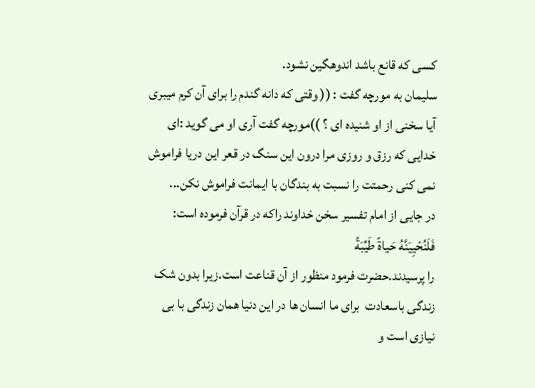کسی که قانع باشد اندوهگین نشود.
سلیمان به مورچه گفت : (( وقتی که دانه گندم را برای آن کرم میبری آیا سخنی از او شنیده ای ؟ ))مورچه گفت آری او می گوید :ای خدایی که رزق و روزی مرا درون این سنگ در قعر این دریا فراموش نمی کنی رحمتت را نسبت به بندگان با ایمانت فراموش نکن...
در جایی از امام تفسیر سخن خداوند راکه در قرآن فرموده است:
فَلَنُحْیِیَنَّهُ حَیاةً طَیِّبَةً
را پرسیدند.حضرت فرمود منظور از آن قناعت است.زیرا بدون شک زندگی باسعادت  برای ما انسان ها در این دنیا همان زندگی با بی نیازی است و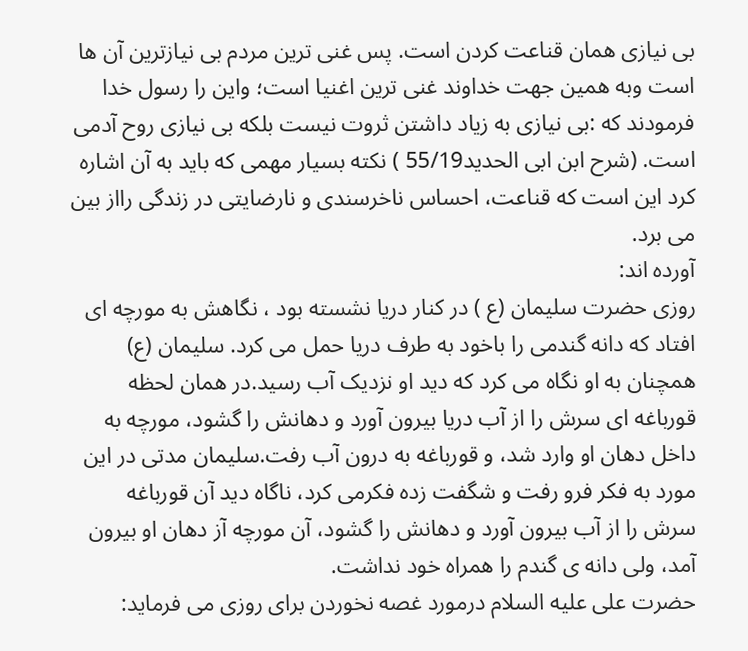بی نیازی همان قناعت کردن است. پس غنی ترین مردم بی نیازترین آن ها است وبه همین جهت خداوند غنی ترین اغنیا است؛ واین را رسول خدا فرمودند که :بی نیازی به زیاد داشتن ثروت نیست بلکه بی نیازی روح آدمی است. (شرح ابن ابی الحدید55/19 ) نکته بسیار مهمی که باید به آن اشاره کرد این است که قناعت، احساس ناخرسندی و نارضایتی در زندگی رااز بین می برد.
آورده اند:
روزی حضرت سلیمان (ع ) در کنار دریا نشسته بود ، نگاهش به مورچه ای افتاد که دانه گندمی را باخود به طرف دریا حمل می کرد. سلیمان (ع) همچنان به او نگاه می کرد که دید او نزدیک آب رسید.در همان لحظه قورباغه ای سرش را از آب دریا بیرون آورد و دهانش را گشود، مورچه به داخل دهان او وارد شد، و قورباغه به درون آب رفت.سلیمان مدتی در این مورد به فکر فرو رفت و شگفت زده فکرمی کرد، ناگاه دید آن قورباغه سرش را از آب بیرون آورد و دهانش را گشود، آن مورچه آز دهان او بیرون آمد، ولی دانه ی گندم را همراه خود نداشت.
حضرت علی علیه السلام درمورد غصه نخوردن برای روزی می فرماید: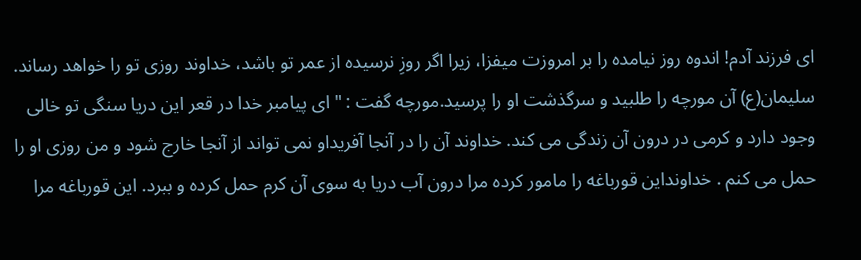ای فرزند آدم! اندوه روز نیامده را بر امروزت میفزا، زیرا اگر روزِ نرسیده از عمر تو باشد،‌ خداوند روزی تو را خواهد رساند.
سلیمان(ع) آن مورچه را طلبید و سرگذشت او را پرسید.مورچه گفت : " ای پیامبر خدا در قعر این دریا سنگی تو خالی وجود دارد و کرمی در درون آن زندگی می کند. خداوند آن را در آنجا آفریداو نمی تواند از آنجا خارج شود و من روزی او را حمل می کنم . خداونداین قورباغه را مامور کرده مرا درون آب دریا به سوی آن کرم حمل کرده و ببرد. این قورباغه مرا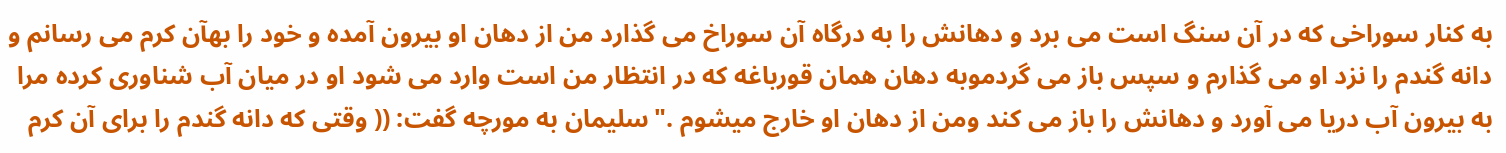به کنار سوراخی که در آن سنگ است می برد و دهانش را به درگاه آن سوراخ می گذارد من از دهان او بیرون آمده و خود را بهآن کرم می رسانم و دانه گندم را نزد او می گذارم و سپس باز می گردموبه دهان همان قورباغه که در انتظار من است وارد می شود او در میان آب شناوری کرده مرا به بیرون آب دریا می آورد و دهانش را باز می کند ومن از دهان او خارج میشوم ."سلیمان به مورچه گفت: (( وقتی که دانه گندم را برای آن کرم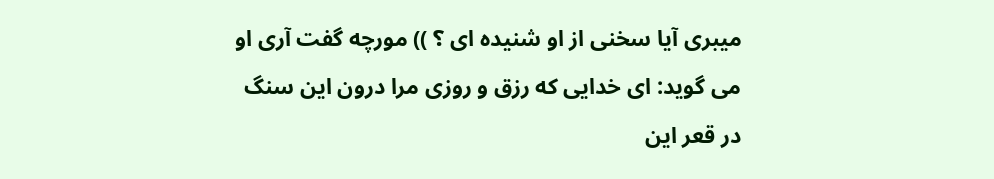میبری آیا سخنی از او شنیده ای ؟ )) مورچه گفت آری او می گوید: ای خدایی که رزق و روزی مرا درون این سنگ در قعر این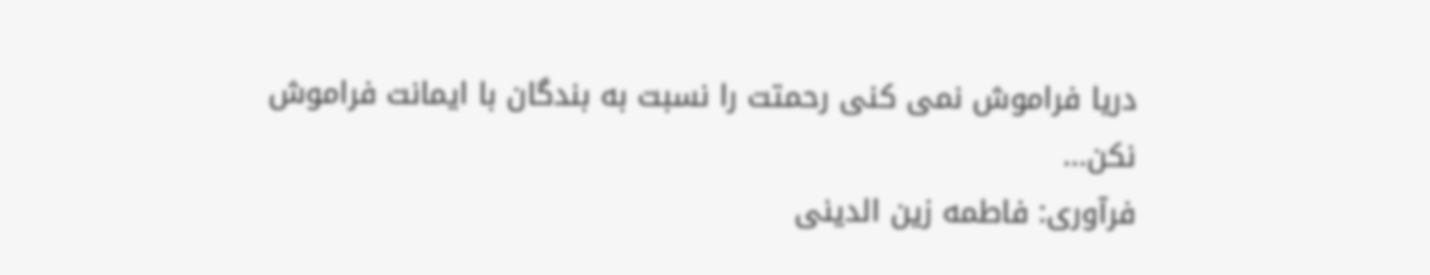دریا فراموش نمی کنی رحمتت را نسبت به بندگان با ایمانت فراموش نکن...
فرآوری: فاطمه زین الدینی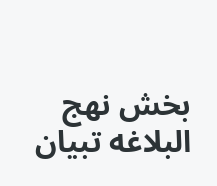بخش نهج البلاغه تبیان